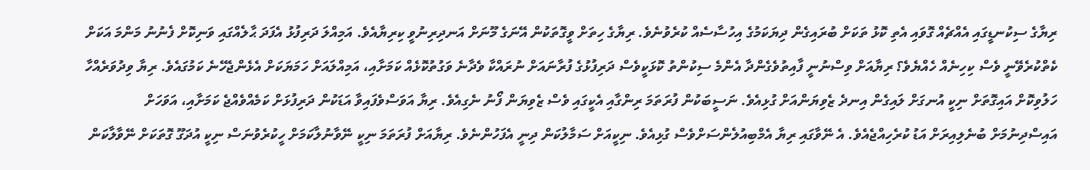ރިޔާގެ ސިކުނޑީގައި އެއްޗެއް ގޮވައި އެތި ކޮޅު ތަކަށް ބުރައިގެން ދިޔަކަމުގެ އިހުސާސެއް ކުރެވުނެވެ. ރިޔާގެ ހިތަށް ވީގޮތަކުން އޭނަގެ މޫނަށް އަނދިރިނުވީ ކިރިޔާއެވެ. އަމިއްލަ ދަރިފުޅު އެފަދަ ޙާލެއްގައި ވަނިކޮށް ފެނުނު މަންމަ އަކަށް ކެތްކުރެވޭނީ ވެސް ކިހިނެއް ހެއްޔެވެ؟ ރިޔާއަށް ވިސްނުނީ ފާއިތުވެގެންދާ އެންމެ ސިކުންތު ކޮޅަކީވެސް ދަރިފުޅުގެ ފުރާނައަށް ނުރައްކާ ވެދާނެ ވަގުތުކޮޅެއް ކަމަށާއި، އަމިއްލައަށް ހަމަޔަކަށް އެޅެންޖެހޭނެ ކަމުގައެވެ. ރިޔާ ވިދުވަރެއްހާ ހަލުވިކޮށް އައިގޮތަށް ނިކީ އުނގަށް ލައިގެން އިނދެ ޒެވިޔަންއަށް ގުޅިއެވެ. ނަސީބަކުން ފުރަތަމަ ރިންގާއި އެކީގައި ވެސް ޒެވިޔަން ފޯނު ނެގިއެވެ. ރިޔާ އަވަސްވެފައިވާ އަޑަކުން ދަރިފުޅަށް ކަމެއްވެއްޖެ ކަމަށާއި، އަވަހަށް އައިސްދިނުމަށް ބުނެލިއިރަށް އަޑު ކުރެހިއްޖެއެވެ. އެ ނޭވާގައި ރިޔާ އެމްބިއުލެންސަށްވެސް ގުޅިއެވެ. ނިކީއަށް ސަމާލުކަން ދިނީ އެފަހުންނެވެ. ރިޔާއަށް ފުރަތަމަ ނިކީ ނޭވާނުލާކަމަށް ހީކުރެވުނަސް ނިކީ އުދަގޫ ގޮތަކަށް ނޭވާލާކަން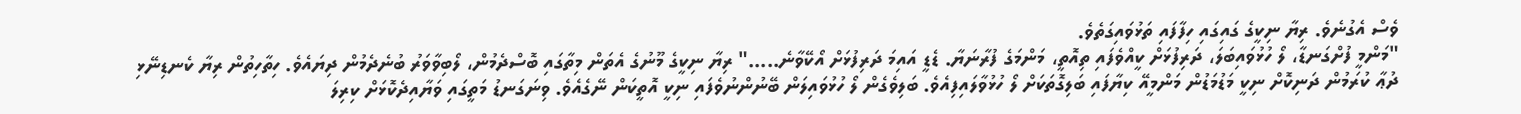ވެސް އެގުނެވެ. ރިޔާ ނިކީގެ ގައިގައި ހިފާފައި ތަޅުވައިގަތެވެ.
"މަންމީ ފުށްގަނޑާ، ލޯ ހުޅުވައިބަލަ، ދަރިފުޅަށް ކީއްވެފައި ތިއޮތީ، މަންމަގެ ފުރާނަޔާ. ޑެޑީ އައިމަ ދަރިފުޅަށް އޯކޭވާނެ....." ރިޔާ ނިކީގެ މޫނުގެ އެތަން މިތާގައި ބޮސްދެމުން، ލޯބިވާވަރު ބުނެދެމުން ދިޔައެވެ. ހިތާހިތުން ރިޔާ ކެނޑިނޭޅި ދުޢާ ކުރަމުން ދަނިކޮށް ނިކީ މަޑުމަޑުން މަންމީއޭ ކިޔާފައި ބަލިގޮތަކަށް ލޯ ހުޅުވާލައިފިއެވެ. ބަލިވެގެން ލޯ ހުޅުވައިލަން ބޭނުންނުވެފައި ނިކީ އޮތީކަން ނޭގެއެވެ. ވިނަގަނޑު މަތީގައި ވަޔާއިދެކޮޅަށް ކިރިލަ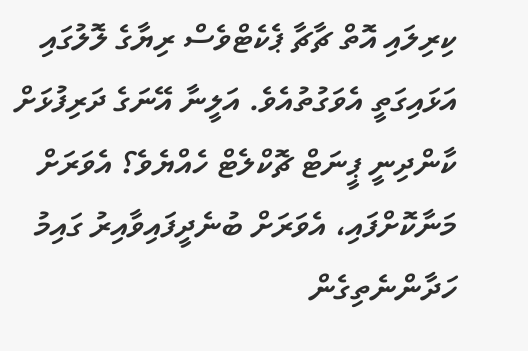ކިރިލައި އޮތް ޗާޗާ ޕެކެޓްވެސް ރިޔާގެ ލޮލުގައި އަޅައިގަތީ އެވަގުތުއެވެ. އަލީނާ އޭނަގެ ދަރިފުޅަށް ކާންދިނީ ޕީނަޓް ޗޮކްލެޓް ހެއްޔެވެ؟ އެވަރަށް މަނާކޮށްފައި، އެވަރަށް ބުނެދީފައިވާއިރު ގައިމު ހަދާންނެތިގެން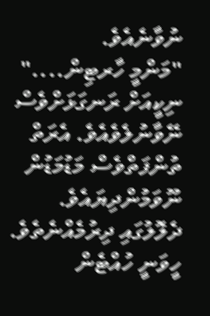ނުވާނެއެވެ.
"މަންމީ ހާރޓިން...." ނިކީއަށް ރަނގަޅަށްވެސް ނޭވާނުލެވެއެވެ. އެރަތް ތުންފަތްވެސް މަޑުމަޑުން ނޫވަމުންދިޔައެވެ. ދެލޮލުގައި ދިރުމެއްނެތެވެ. ހީވަނީ ހުއްޓެން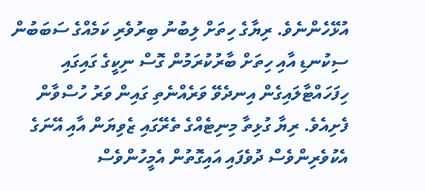އުޅޭހެންނެވެ. ރިޔާގެ ހިތަށް ލިބުނު ބިރުވެރި ކަމެއްގެ ސަބަބުން ސިކުނޑި އާއި ހިތަށް ބާރުކުރަމުން ގޮސް ނިކީގެ ގައިގައި ހިފަހައްޓާލައިގެން އިނދެވޭ ވަރެއްނެތި ގައިން ވަރު ހުސްވާން ފެށިއެވެ. ރިޔާ ގުޅިތާ މިނިޓެއްގެ ތެރޭގައި ޒެވިޔަން އާއި އޭނަގެ އެކުވެރިންވެސް ދުވެފައި އައިގޮތުން އެމީހުންވެސް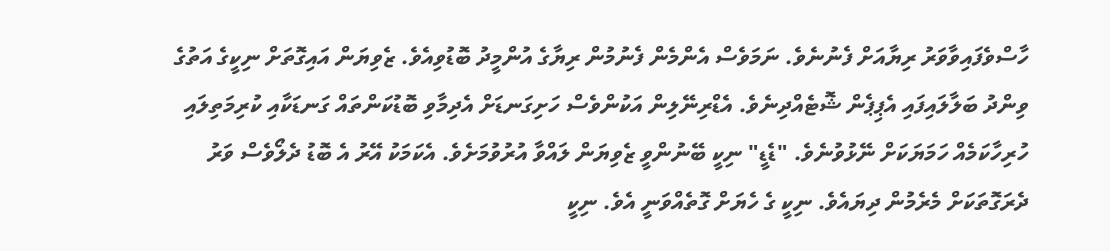ހާސްވެފައިވާވަރު ރިޔާއަށް ފެނުނެވެ. ނަމަވެސް އެންމެން ފެނުމުން ރިޔާގެ އުންމީދު ބޮޑުވިއެވެ. ޒެވިޔަން އައިގޮތަށް ނިކީގެ އަތުގެ ވިންދު ބަލާލައިފައި އެޕިޕެން ޝޮޓެއްދިނެވެ. އެޑްރިނޭލިން އަކުންވެސް ހަށިގަނޑަށް އެދިމާވި ބޮޑުކަންތައް ގަނޑަކާއި ކުރިމަތިލައި ހުރިހާކަމެއް ހަމަޔަކަށް ނޭޅުވުނެވެ. "ޑެޑީ" ނިކީ ބޭނުންވީ ޒެވިޔަން ލައްވާ އުރުވުމަށެވެ. އެކަމަކު އޭރު އެ ބޮޑު ދެލޯވެސް ވަރު ދެރަގޮތަކަށް މެރެމުން ދިޔައެވެ. ނިކީ ގެ ހެޔަށް ގޮތެއްވަނީ އެވެ. ނިކީ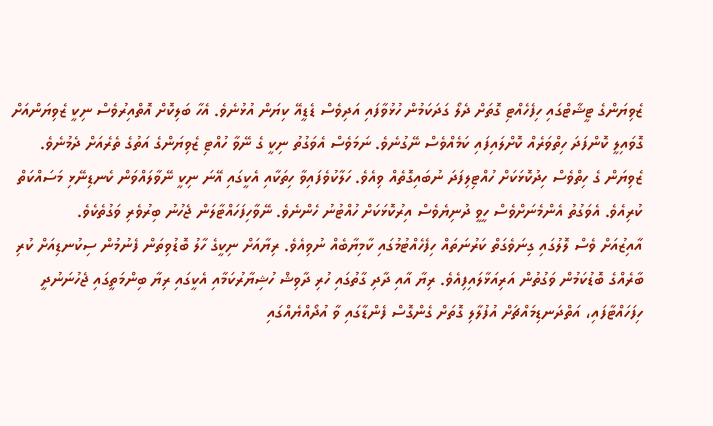ޒެވިޔަންގެ ޓީޝާޓްގައި ހިފެހެއްޓި ގޮތަށް ދެލޯ ގަދަކަމުން ހުޅުވާފައި އަދިވެސް ޑެޑީއޭ ކިޔަން އުޅުނެވެ. އެހާ ބަލިކޮށް އޮތްއިރުވެސް ނިކީ ޒެވިޔަންއަށް ގޮވައިލީ ކޮންފަދަ ހިތްވަރެއް ކޮށްލައިފައި ކަމެއްވެސް ނޭގުނެވެ. ނަމަވެސް އެވަގުތު ނިކީ ގެ ނޭވާ ހުއްޓި ޒެވިޔަންގެ އަތުގެ ތެރެއަށް ދެމުނެވެ.
ޒެވިޔަން ގެ ހިތްވެސް ހިދުކޮޅަކަށް ހުއްޓިލިފަދަ ނުބައިގޮތެއް ވިއެވެ. ހަލާކުވެފައިވާ ހިތަކާއި އެކީގައި އޭނަ ނިކީ ނޭވާލައްވަން ކެނޑިނޭޅި މަސައްކަތް ކުރިއެވެ. އެވަގުތު އެންމެނަށްވެސް ހީވީ ދުނިޔެވެސް އިރުކޮޅަކަށް ހުއްޓުނު ހެންނެވެ. ނޭވާހިފަހައްޓާލަން ޖެހުނު ބިރުވެރި ވަގުތެކެވެ.
އާއިޒުއަށް ވެސް ލޮލުގައި ގިނަވެގަތް ކަރުނަތައް ހިފެހެއްޓުމުގައި ކާމިޔާބެއް ނުވިއެވެ. ރިޔާއަށް ނިކީގެ ހާލު ބޮޑުވިތަން ފެނުމުން ސިކުނޑިއަށް ކުރި ބާރެއްގެ ބޮޑުކަމުން ވަގުތުން އަރިއަޅާލައިފިއެވެ. ރިޔާ އާއި ދާދި ގާތުގައި ހުރި ދާވިޝް ހުޝިޔާރުކަމާއި އެކީގައި ރިޔާ ބިންމަތީގައި ޖެހުނަނުދީ ހިފަހައްޓާފައި، އަތްދަނޑިމައްޗަށް އުފުލާލި ގޮތަށް ގެންގޮސް ފެންޑާގައި ވާ އުދޯއްޔެއްގައި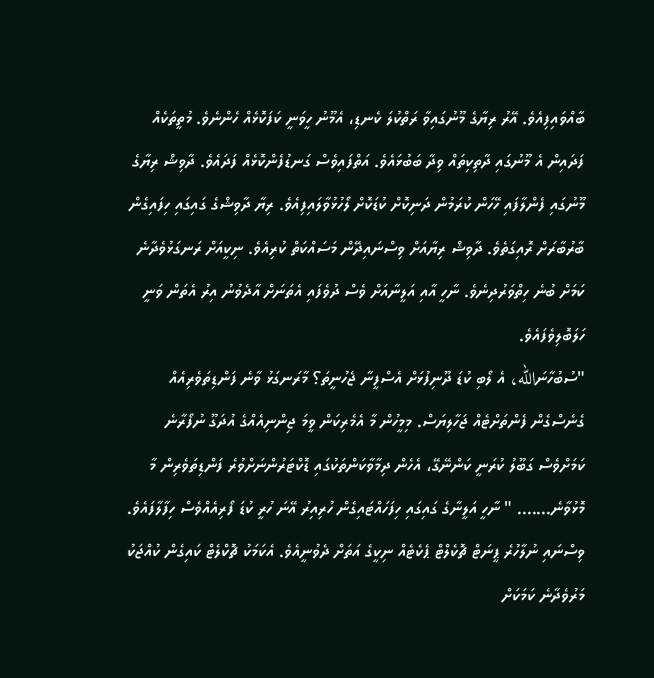ބާއްވައިފިއެވެ. އޭރު ރިޔާގެ މޫނުގައިވާ ރަތްކުލަ ކެނޑި، އެމޫނު ހީވަނީ ކަފަކޮޅެއް ހެންނެވެ. މުތީތަކެއް ފަދައިން އެ މޫނުގައި ދާތިކިތައް ވިދާ ބަބުޅައެވެ. އަތްފައިވެސް ގަނޑުފެންކޮޅެއް ފަދައެވެ. ދާވިޝް ރިޔާގެ މޫނުގައި ފެންލާފައި ހޭހަން ކުރަމުން ދަނިކޮށް ކުޑަކޮށް ލޯހުޅުވާލައިފިއެވެ. ރިޔާ ދާވިޝްގެ ގައިގައި ހިފައިގެން ބާރުބާރަށް ރޮއިގަތެވެ. ދާވިޝް ރިޔާއަށް ވިސްނައިދޭން މަސައްކަތް ކުރިއެވެ. ނިކީއަށް ރަނގަޅުވެދާނެ ކަމަށް ބުނެ ހިތްވަރުދިނެވެ. ނާހީ އާއި އަލީނާއަށް ވެސް ދުވެފައި އެތަނަށް އާދެވުނު އިރު އެތަން ވަނީ ހަލަބޮލިވެފައެވެ.
"ސުބުހާނަالله، އެ ލޯބި ކުޑަ ދޫނިފުޅަށް އެސްފީނާ ޖެހުނީތަ؟ މާރަނގަޅު ވާނެ ފަންޑިތަވެރިއެއް ގެނެސްގެން ފެންތަށްޓެއް ޖަހާލިޔަސް. މިމީހުން މާ އެމެރިކަން ވީމަ ޖިންނިއެއްގެ އުދަގޫ ނުފޯރާނެ ކަމަށްވެސް ގަބޫލު ކުރަނީ ކަންނޭގޭ، އެހެން ދިމާވާކަންތަކުގައި ޑޮކްޓަރުންނަށްވުރެ ފަންޑިތަވެރިން މާ މޮޅުވާނެ....... " ނާހީ އަލީނާގެ ގައިގައި ހިފަހައްޓައިގެން ހުރިއިރު އޭނަ ހުރީ ކުޑަ ފޯރިއެއްވެސް ހިފާލާފައެވެ. ވިސްނައި ނުލާހުރެ ޕީނަޓް ޗޮކެލްޓް ޕެކެޓެއް ނިކީގެ އަތަށް ދެވުނީއެވެ. އެކަމަކު ޗޮކްލެޓް ކައިގެން ކުއްޖަކު މަރުވެދާނެ ކަމަކަށް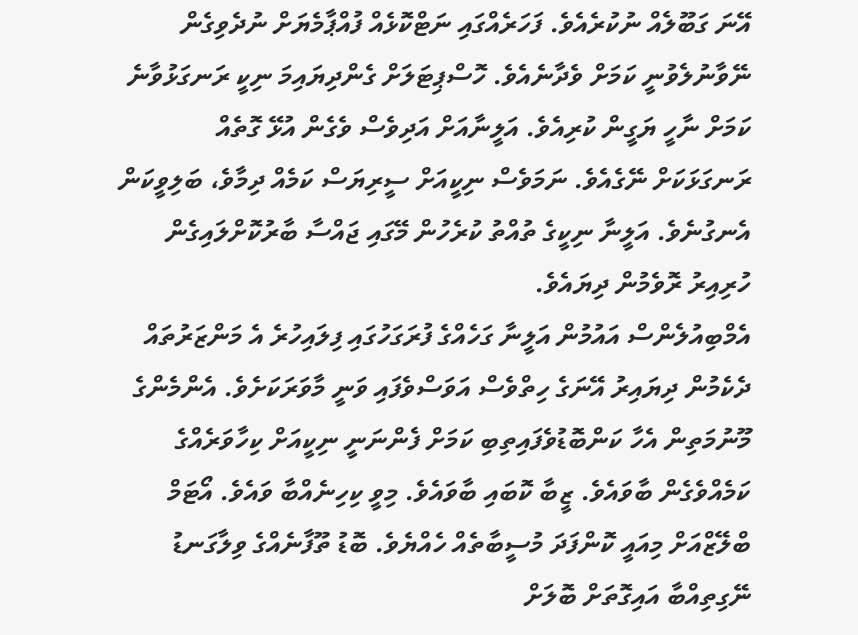އޭނަ ގަބޫލެއް ނުކުރެއެވެ. ފަހަރެއްގައި ނަޓްކޮޅެއް ފުއްޕާމެޔަށް ނުދެވިގެން ނޭވާނުލެވުނީ ކަމަށް ވެދާނެއެވެ. ހޮސްޕިޓަލަށް ގެންދިޔައިމަ ނިކީ ރަނގަޅުވާނެ ކަމަށް ނާހީ ޔަގީން ކުރިއެވެ. އަލީނާއަށް އަދިވެސް ވެގެން އުޅޭ ގޮތެއް ރަނގަޅަކަށް ނޭގެއެވެ. ނަމަވެސް ނިކީއަށް ސީރިޔަސް ކަމެއް ދިމާވެ، ބަލިވީކަން އެނގުނެވެ. އަލީނާ ނިކީގެ ތުއްތު ކުރެހުން މޭގައި ޖައްސާ ބާރުކޮށްލައިގެން ހުރިއިރު ރޮވެމުން ދިޔައެވެ.
އެމްބިއުލެންސް އައުމުން އަލީނާ ގަހެއްގެ ފުރަގަހުގައި ފިލައިހުރެ އެ މަންޒަރުތައް ދެކެމުން ދިޔައިރު އޭނަގެ ހިތްވެސް އަވަސްވެފައި ވަނީ މާވަރަކަށެވެ. އެންމެންގެ މޫނުމަތިން އެހާ ކަންބޮޑުވެފައިތިބި ކަމަށް ފެންނަނީ ނިކީއަށް ކިހާވަރެއްގެ ކަމެއްވެގެން ބާވައެވެ. ޒީބާ ކޮބައި ބާވައެވެ. މިވީ ކިހިނެއްބާ ވައެވެ. އޯޓަމް ބްލޭޒްއަށް މިއައީ ކޮންފަދަ މުސީބާތެއް ހެއްޔެވެ. ބޮޑު ތޫފާނެއްގެ ވިލާގަނޑު ނޭގިތިއްބާ އައިގޮތަށް ބޮލަށް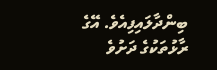ބިންދާލައިފިއެވެ. އޭގެ ރާޅުތަކުގެ ދަށުވެ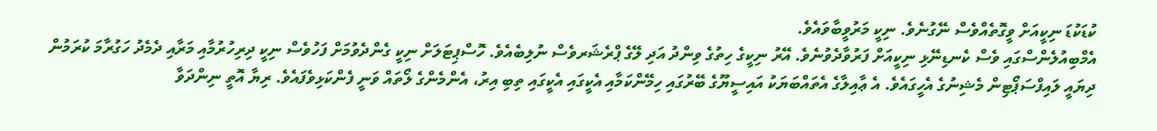ކުޑަކުޑަ ނިކީއަށް ވީގޮތެއްވެސް ނޭގުނެވެ. ނިކީ މަރުވީބާވައެވެ.
އެމްބިއުލެންސްގައި ވެސް ކެނޑިނޭޅި ނިކީއަށް ފަރުވާދެވުނެވެ. އޭރު ނިކީގެ ހިތުގެ ވިންދު އަދި ލޭގެ ޕްރެޝަރވެސް ނުލިބެއެވެ. ހޮސްޕިޓަލަށް ނިކީ ގެންދެވުމަށް ފަހުވެސް ނިކީ ދިރިހުރުމާއި މަރާއި ދެމެދު ހަގުރާމަ ކުރަމުން ދިޔައީ ލައިފްސަޕޯޓިން މެޝިނުގެ އެހީގައެވެ. އެ ޢާއިލާގެ އެތައްބަޔަކު އައިސީޔޫގެ ބޭރުގައި ހިމޭންކަމާއި އެކީގައި އެކީގައި ތިބި އިރު، އެންމެންގެ ލޯތައް ވަނީ ފެންކަޅިވެފައެވެ. ރިޔާ އޮތީ ނިންދަވާ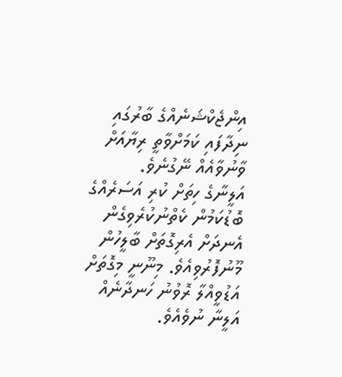އިންޖެކްޝަނެއްގެ ބާރުގައި ނިދާފައި ކަމަށްވާތީ ރިޔާއަށް ވާނުވާއެއް ނޭގުނެވެ.
އަލީނާގެ ހިތަށް ކުރި އަސަރެއްގެ ބޮޑުކަމުން ކެތްނުކުރެވިގެން އެނދަށް އެރިގޮތަށް ބާލީހުން މޫނުފޮރުވިއެވެ. މިނޫނީ މިގޮތަށް އަޑުވީއްލާ ރޮވުނު ހަނދާނެއް އަލީނާ ނުވެއެވެ.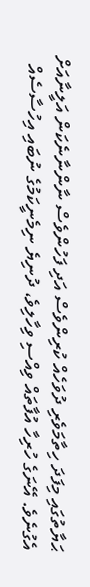ޙަޔާތުގައި މިފަދަ ހިތާމަވެރި ދުވަހެއް ކުރިންވެސް އަދި ފަހުންވެސް ނާންނާނެކަން އަލީނާއަށް އެގުނެވެ. އޭނަގެ ހުރިހާ އުފާތައް ވިއްސި ވިހާލިވެ، ދުނިޔެ ނިމެނީކަމުގެ ނުބައި އިހުސާސެއް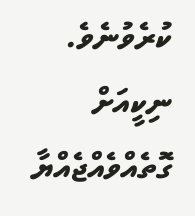ކުރެވުނެވެ. ނިކީއަށް ގޮތެއްވެއްޖެއްޔާ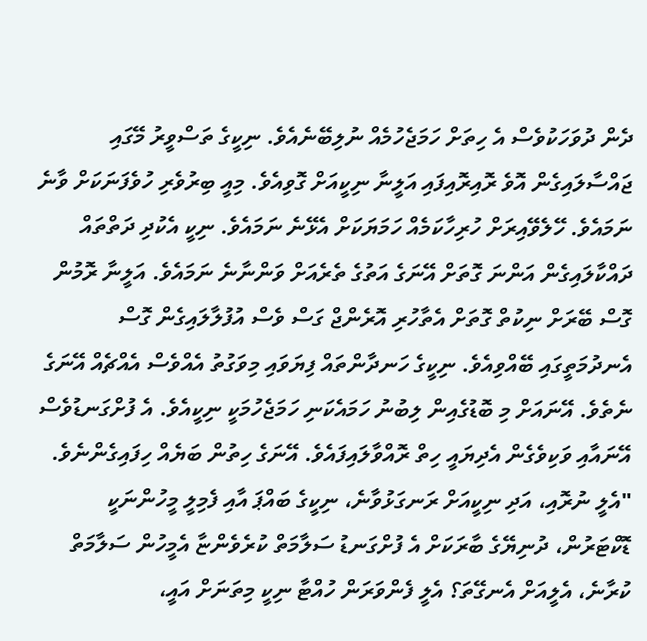ދެން ދުވަހަކުވެސް އެ ހިތަށް ހަމަޖެހުމެއް ނުލިބޭނެއެވެ. ނިކީގެ ތަސްވީރު މޭގައި ޖައްސާލައިގެން އޮވެ ރޮއިރޮއިފައި އަލީނާ ނިކީއަށް ގޮވިއެވެ. މިއީ ބިރުވެރި ހުވެފަނަކަށް ވާނެ ނަމައެވެ. ހޭލެވޭއިރަށް ހުރިހާކަމެއް ހަމަޔަކަށް އެޅޭނެ ނަމައެވެ. ނިކީ އެކުދި ދަތްތައް ދައްކާލައިގެން އަންނަ ގޮތަށް އޭނަގެ އަތުގެ ތެރެއަށް ވަންނާނެ ނަމައެވެ. އަލީނާ ރޮމުން ގޮސް ބޭރަށް ނިކުތް ގޮތަށް އެތާހުރި އޮރެންޖް ގަސް ވެސް އުފުލާލައިގެން ގޮސް އެނދުމަތީގައި ބޭއްވިއެވެ. ނިކީގެ ހަނދާންތައް ފިޔަވައި މިވަގުތު އެއްވެސް އެއްޗެއް އޭނަގެ ނެތެވެ. އޭނައަށް މި ބޮޑުގެއިން ލިބުނު ހަމައެކަނި ހަމަޖެހުމަކީ ނިކީއެވެ. އެ ފުށްގަނޑުވެސް އޭނައާއި ވަކިވެގެން އެދިޔައީ ހިތް ރޮއްވާލައިފައެވެ. އޭނަގެ ހިތުން ބަޔެއް ހިފައިގެންނެވެ.
"އެލީ ނުރޮއި، އަދި ނިކީއަށް ރަނގަޅުވާނެ، ނިކީގެ ބައްޕަ އާއި ފެމިލީ މީހުންނަކީ ޑޮކްޓަރުން، ދުނިޔޭގެ ބާރަކަށް އެ ފުށްގަނޑު ސަލާމަތް ކުރެވެންޏާ އެމީހުން ސަލާމަތް ކުރާނެ، އެލީއަށް އެނގޭތަ؟ އެލީ ފެންވަރަން ހުއްޓާ ނިކީ މިތަނަށް އައީ،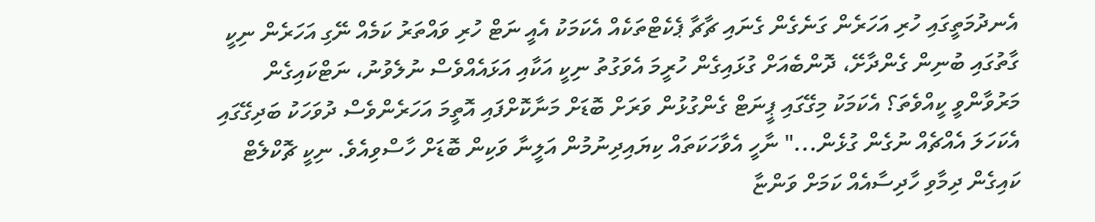އެނދުމަތީގައި ހުރި އަހަރެން ގަނެގެން ގެނައި ޗާޗާ ޕެކެޓްތަކެއް އެކަމަކު އެއީ ނަޓް ހުރި ވައްތަރު ކަމެއް ނޭގި އަހަރެން ނިކީ ގާތުގައި ބުނިން ގެންދާށޭ، ދޮންބެއަށް ގުޅައިގެން ހުރީމަ އެވަގުތު ނިކީ އަކާއި އަޅައެއްވެސް ނުލެވުނު، ނަޓްކައިގެން މަރުވާންވީ ކީއްވެތަ؟ އެކަމަކު މިގޭގައި ޕީނަޓް ގެންގުޅުން ވަރަށް ބޮޑަށް މަނާކޮށްފައި އޮތީމަ އަހަރެންވެސް ދުވަހަކު ބަދިގޭގައި އެކަހަލަ އެއްޗެއް ނުގެން ގުޅެން..." ނާހީ އެވާހަކަތައް ކިޔައިދިނުމުން އަލީނާ ވަކިން ބޮޑަށް ހާސްވިއެވެ. ނިކީ ޗޮކްލެޓް ކައިގެން ދިމާވި ހާދިސާއެއް ކަމަށް ވަންޏާ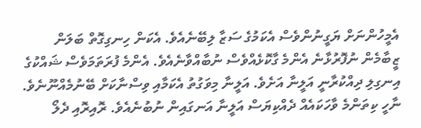އެމީހުންނަށް ޔަގީނުންވެސް އެކަމުގެ ސަޒާ ލިބޭނެއެވެ. އެކަން ހިނގިގޮތް ބަލަން ޒީބާމެން ނުފޮރުޅާނެ އެންމެ ގާކޮޅެއްވެސް ނުބާއްވާނެއެވެ. އެންމެ ފުރަތަމަވެސް ޝައްކުގެ އިނގިލި ދިއްކުރާނީ އަލީނާ އަށެވެ. އަލީނާ މިވަގުތު އެކަމާއި ވިސްނާކަށް ބޭނުމެއްނޫނެވެ.
ނާހީ ކިތަންމެ ވާހަކައެއް ދެއްކިޔަސް އަލީނާ އަނގައިން ނުބުނެއެވެ. ރޮއިރޮއި ދެލޯ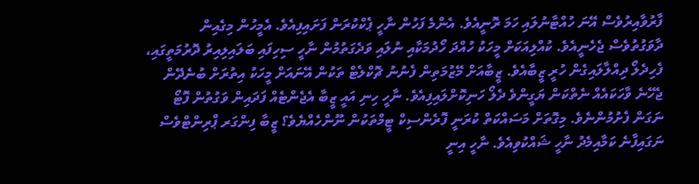ފާރުވާއިރުވެސް އޭނަ ހުއްޓާނުލައި ހަމަ ރޮނީއެވެ. އެންމެ ފަހުން ނާހީ ޕެކްކުރަން ފަށައިފިއެވެ. އެމީހުން މިގެއިން ދާވަގުތުވެސް ޖެހެނީއެވެ. ކުއްލިއަކަށް މީހަކު ހުއްދަ ހޯދުމަކާއި ނުލައި ވަދެގަތުމުން ނާހީ ސިހިފައި ބަލައިލިއިރު ދޮރުމަތީގައި، ފެހިދެލޯ ދިއްލާލައިގެން ހުރީ ޒީބާއެވެ. ޒީބާއަށް މޭޒުމަތިން ފެނުނު ޗޮކްލެޓް ތަކުން އޭނައަށް މީހަކު އިތުރަށް ބުނެދޭން ޖެހޭނެ ވާހަކައެއް ނެތްކަން ޔަގީންވެ ދެލޯ ހަނިކޮށްލައިފިއެވެ. ނާހީ ހިނި އައީ ޒީބާ އެޖެންޓެއް ފަދައިން ވަގުތުން ފޮޓޯ ނަގަން ފެށުމުންނެވެ. މިގޮތަށް މަސައްކަތް ކުރަނީ ފޮރެންސިކް ޓީމްތަކުން ނޫންހެއްޔެވެ؟ ޒީބާ ފިންގަރ ޕްރިންޓްވެސް ނަގައިފާނެ ކަމާއިމެދު ނާހީ ޝައްކުވިއެވެ. ނާހީ އިނީ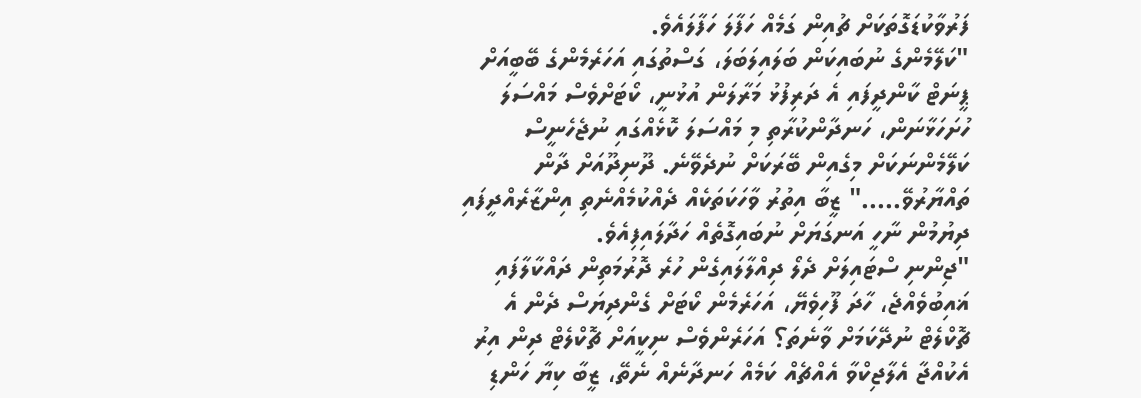ފަރުވާކުޑަގޮތަކަށް ޗުއިން ގަމެއް ހަފާލަ ހަފާލައެވެ.
"ކަލޭމެންގެ ނުބައިކަން ބަލައިލަބަލަ، ގަސްތުގައި އަހަރެމެންގެ ބޭބީއަށް ޕީނަޓް ކާންދީފައި އެ ދަރިފުޅު މަރާލަން އުޅުނީ، ކޯޓަށްވެސް މައްސަލަ ހުށަހަޅާނަން، ހަނދާންކުރާތި މި މައްސަލަ ކޮޅެއްގައި ނުޖެހެނީސް ކަލޭމެންނަކަށް މިގެއިން ބޭރަކަށް ނުދެވޭނެ. ދޫނިދޫއަށް ދާން ތައްޔާރުވޭ....." ޒީބާ އިތުރު ވާހަކަތަކެއް ދެއްކުމެއްނެތި އިންޒާރެއްދީފައި ދިޔުމުން ނާހީ އަނގަޔަށް ނުބައިގޮތެއް ހަދާލައިފިއެވެ.
"ޖިންނި ސްޓައިލަށް ދެލޯ ދިއްލާލައިގެން ހުރެ ދޮރުމަތިން ދައްކާލާފައި ޣައިބުވެއްޖެ، ހާދަ ފޫހިވެޔޭ، އަހަރެމެން ކޯޓަށް ގެންދިޔަސް ދެން އެ ޗޮކްލެޓް ނުދޭކަމަށް ވާނެތަ؟ އަހަރެންވެސް ނިކީއަށް ޗޮކްލެޓް ދިން އިރު އެކުއްޖާ އެލާޖިކްވާ އެއްޗެއް ކަމެއް ހަނދާނެއް ނެތޭ، ޒީބާ ކިޔާ ހަންޑި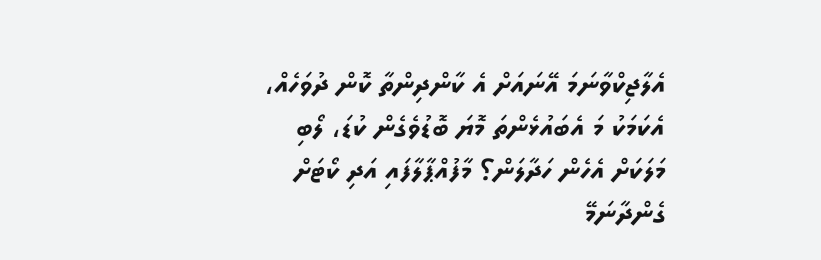އެލާޖިކްވާނަމަ އޭނައަށް އެ ކާންދިންތާ ކޮން ދުވަހެއް، އެކަމަކު މަ އެބައުޅެންތަ މޮޔަ ބޮޑުވެގެން ކުޑަ، ލޯބި މަލަކަށް އެހެން ހަދާލަން؟ މާފުއްޕާލާފައި އަދި ކޯޓަށް ގެންދާނަމޭ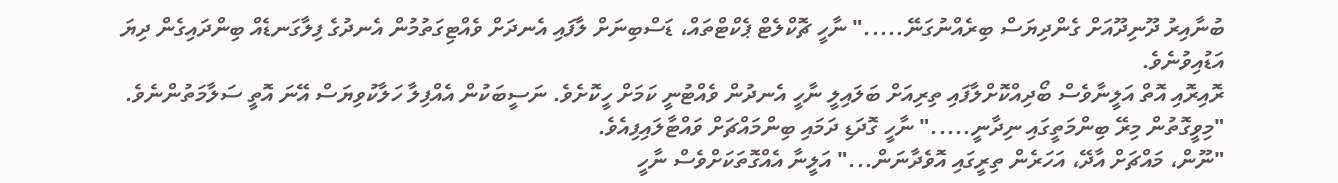ބުނާއިރު ދޫނިދޫއަށް ގެންދިޔަސް ބިރެއްނުގަނޭ....." ނާހީ ޗޮކްލެޓް ޕެކްޓްތައް، ޑަސްބިނަށް ލާފައި އެނދަށް ވެއްޓިގަތުމުން އެނދުގެ ފިލާގަނޑެއް ބިންދައިގެން ދިޔަ އަޑުއިވުނެވެ.
ރޮއިރޮއި އޮތް އަލީނާވެސް ބޯދިއްކޮށްލާފައި ތިރިއަށް ބަލައިލީ ނާހީ އެނދުން ވެއްޓުނީ ކަމަށް ހީކޮށެވެ. ނަސީބަކުން އެއްފިލާ ހަލާކުވިޔަސް އޭނަ އޮތީ ސަލާމަތުންނެވެ.
"މިވީގޮތުން މިރޭ ބިންމަތީގައި ނިދާނީ....." ނާހީ ގޮދަޑި ދަމައި ބިންމައްޗަށް ވައްޓާލައިފިއެވެ.
"ނޫން، މައްޗަށް އާދޭ، އަހަރެން ތިރީގައި އޮވެދާނަން..." އަލީނާ އެއްގޮތަކަށްވެސް ނާހީ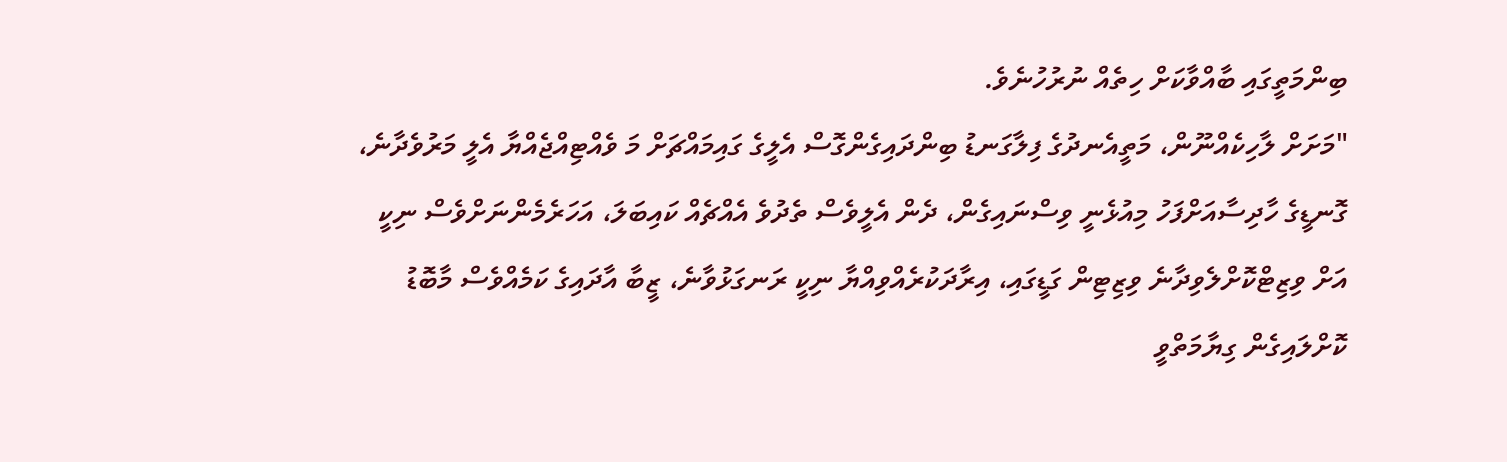ބިންމަތީގައި ބާއްވާކަށް ހިތެއް ނުރުހުނެވެ.
"މަށަށް ލާހިކެއްނޫން، މަތީއެނދުގެ ފިލާގަނޑު ބިންދައިގެންގޮސް އެލީގެ ގައިމައްޗަށް މަ ވެއްޓިއްޖެއްޔާ އެލީ މަރުވެދާނެ، ގޮނޑީގެ ހާދިސާއަށްފަހު މިއުޅެނީ ވިސްނައިގެން، ދެން އެލީވެސް ތެދުވެ އެއްޗެއް ކައިބަލަ، އަހަރެމެންނަށްވެސް ނިކީ އަށް ވިޒިޓްކޮށްލެވިދާނެ ވިޒިޓިން ގަޑީގައި، އިރާދަކުރެއްވިއްޔާ ނިކީ ރަނގަޅުވާނެ، ޒީބާ އާދައިގެ ކަމެއްވެސް މާބޮޑު ކޮށްލައިގެން ގިޔާމަތްވީ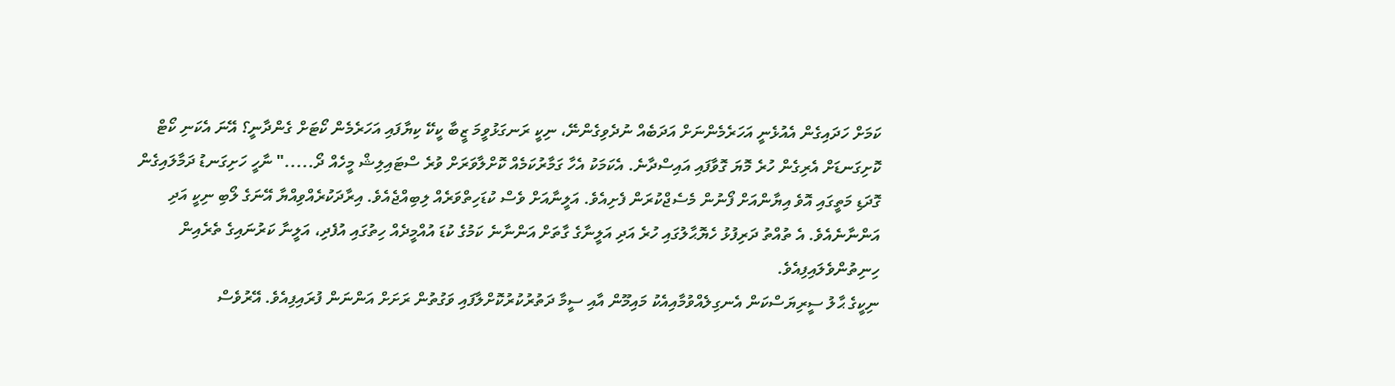ކަމަށް ހަދައިގެން އެއުޅެނީ އަހަރެމެންނަށް އަދަބެއް ނުދެވިގެންނޭ، ނިކީ ރަނގަޅުވީމަ ޒީބާ ކީކޭ ކިޔާފައި އަހަރެމެން ކޯޓަށް ގެންދާނީ؟ އޭނަ އެކަނި ކޯޓް ކޮށިގަނޑަށް އެރިގެން ހުރެ މޮޔަ ގޮވާފައި އައިސްދާނެ. އެކަމަކު އެހާ ގަމާރުކަމެއް ކޮށްލާވަރަށް ވުރެ ސްޓައިލިޝް މީހެއް ދޯ....." ނާހީ ހަށިގަނޑު ދަމާލައިގެން ގޮދަޑި މަތީގައި އޮވެ އިޔާންއަށް ފޯނުން މެސެޖްކުރަން ފެށިއެވެ. އަލީނާއަށް ވެސް ކުޑަހިތްވަރެއް ލިބިއްޖެއެވެ. އިރާދަކުރެއްވިއްޔާ އޭނަގެ ލޯބި ނިކީ އަދި އަންނާނެއެވެ. އެ ތުއްތު ދަރިފުޅު ހެޔޮޙާލުގައި ހުރެ އަދި އަލީނާގެ ގާތަށް އަންނާނެ ކަމުގެ ކުޑަ އުއްމީދެއް ހިތުގައި އުފެދި، އަލީނާ ކަރުނައިގެ ތެރެއިން ހިނިތުންވެލައިފިއެވެ.
ނިކީގެ ޙާލު ސީރިޔަސްކަން އެނގިލެއްވުމާއިއެކު މައިމޫން އާއި ސީމާ ދަތުރުކުރުކޮށްލާފައި ވަގުތުން ރަށަށް އަންނަން ފުރައިފިއެވެ. އޭރުވެސް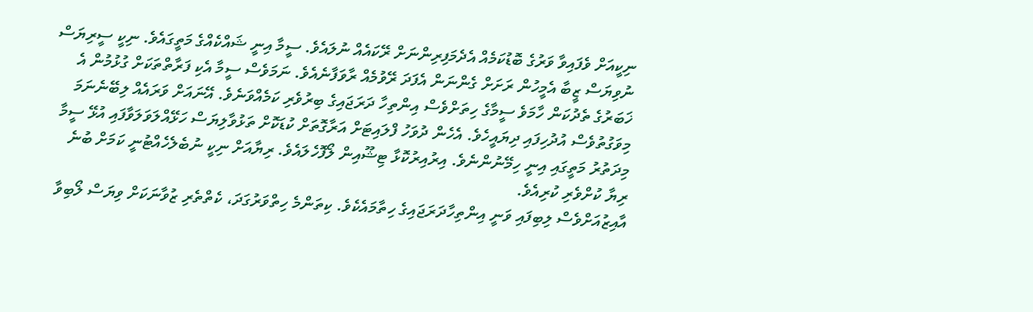ނިކީއަށް ވެފައިވާ ވަރުގެ ބޮޑުކަމެއް އެދެމަފިރިންނަށް ރޭކައެއް ނުލައެވެ. ސީމާ އިނީ ޝައްކެއްގެ މަތީގައެވެ. ނިކީ ސީރިޔަސް ނުވިޔަސް ޒީބާ އެމީހުން ރަށަށް ގެންނަން އެފަދަ ރޭވުމެއް ރާވަފާނެއެވެ. ނަމަވެސް ސީމާ އެކި ފަރާތްތަކަށް ގުޅުމުން އެ ޚަބަރުގެ ތެދުކަން ހާމަވެ ސީމާގެ ހިތަށްވެސް އިންތިހާ ދަރަޖައިގެ ބިރުވެރި ކަމެއްވަނެވެ. އޭނައަށް ވަރައެއް ލިބޭނެނަމަ މިވަގުތުވެސް އުދުހިފައި ދިޔައީހެވެ. އެހެން ދުވަހު ފްލައިޓަށް އަރާގޮތަށް ކުޑަކޮށް ތަޅުވާލިޔަސް ހަޅޭއްލަވަލަވާފައި އުޅޭ ސީމާ މިދަތުރު މަތީގައި އިނީ ހިމޭނުންނެވެ. އިރުއިރުކޮޅާ ޓިޝޫއިން ލޯފޮހެލައެވެ. ރިޔާއަށް ނިކީ ނުބެލެހެއްޓުނީ ކަމަށް ބުނެ ރިޔާ ކުށްވެރި ކުރިއެވެ.
އާއިޒުއަށްވެސް ލިބިފައި ވަނީ އިންތިހާދަރަޖައިގެ ހިތާމައެކެވެ. ކިތަންމެ ހިތްވަރުގަދަ، ކެތްތެރި ޒުވާނަކަށް ވިޔަސް ލޯބިވާ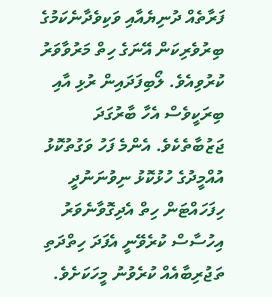ފަރާތެއް ދުނިޔެއާއި ވަކިވެދާނެކަމުގެ ބިރުވެރިކަން އޭނަގެ ހިތް މަރުވާވަރު ކުރުވިއެވެ. ލޯބިފަދައިން ރުޅި އާއި ބިރަކީވެސް އެހާ ބާރުގަދަ ޖަޒުބާތެކެވެ. އެންމެ ފަހު ވަގުތުކޮޅު އުއްމީދުގެ ހުޅުކޮޅު ނިވުނަނުދީ ހިފަހައްޓަން ހިތް އެދިގޮވާނެވަރު އިހުސާސް ކުރެވޭނީ އެފަދަ ހިތްދަތި ތަޖުރިބާއެއް ކުރެވުނު މީހަކަށެވެ.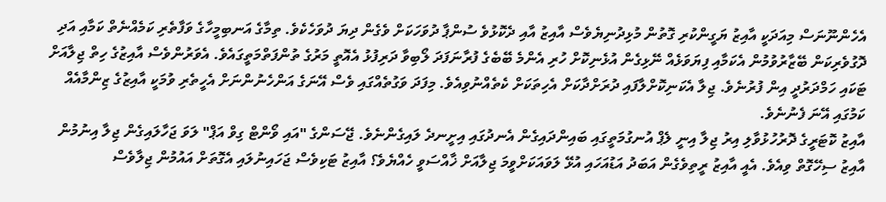އެހެންނޫނަސް މިއަދަކީ އާއިޒު ޔަގީންކުރި ގޮތުން މުޅިދުނިޔެވެސް އާއިޒު އާއި ދެކޮޅުވެ ސުންޕާ ދުވަހަކަށް ވެގެން ދިޔަ ދުވަހެކެވެ. ތިމާގެ އަނބިމީހާގެ ވަފާތެރި ކަމެއްނެތް ކަމާއި އަދި ދޮގުވެރިކަން ބޭޒާރުވުމުން އެކަމާއި ފިޔަވަޅެއް ނޭޅިގެން އުޅެނިކޮށް ހުރި އެންމެ ބޭބެގެ ފުރާނަފަދަ ލޯބިވާ ދަރިފުޅު އެއޮތީ މަރުގެ ތުންފަތްމަތީގައެވެ. އެވަރުންވެސް އާއިޒުގެ ހިތް ޖިލާއަށް ޓަކައި ހަމްދަރުދީ އިން ފުރުނެވެ. ޖިލާ އެކަނިކޮށްލާފައި ދުރަށްދާކަށް އެހިތަކަށް ކެތެއްނުވިއެވެ. މިފަދަ ވަގުތެއްގައި ވެސް އޭނަގެ އަންހެނުންނަށް އެހީތެރި ވުމަކީ އާއިޒުގެ ޒިންމާއެއް ކަމުގައި އޭނަ ފެނުނެވެ.
އާއިޒު ކޮޓަރީގެ ދޮރުހުޅުވާލި އިރު ޖިލާ އިނީ ލެޕް އުނގުމަތީގައި ބައިންދައިގެން އެނދުގައި އިށީނދެ ލައިގެންނެވެ. ޖޭސަންގެ "އައި ވޯންޓް ގިވް އަޕް" ލަވަ ޖަހާލައިގެން ޖިލާ އިނުމުން އާއިޒު ސިހޭގޮތް ވިއެވެ. އެއީ އާއިޒު ރީތިވެގެން އަބަދު އަޑުއަހައި އުޅޭ ލަވައަކަށްވީމަ ޖިލާއަށް ޚާއްސަވީ ހެއްޔެވެ؟ އާއިޒު ޓަކިވެސް ޖަހައިނުލައި އެގޮތަށް އައުމުން ޖިލާވެސް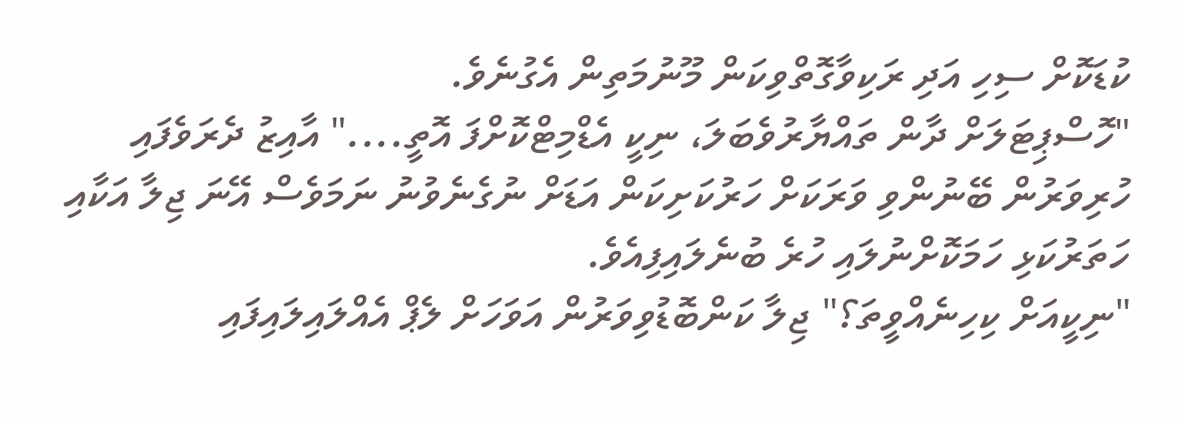ކުޑަކޮށް ސިހި އަދި ރަކިވާގޮތްވިކަން މޫނުމަތިން އެގުނެވެ.
"ހޮސްޕިޓަލަށް ދާން ތައްޔާރުވެބަލަ، ނިކީ އެޑްމިޓްކޮށްފަ އޮތީ...." އާއިޒު ދެރަވެފައި ހުރިވަރުން ބޭނުންވި ވަރަކަށް ހަރުކަށިކަން އަޑަށް ނުގެނެވުނު ނަމަވެސް އޭނަ ޖިލާ އަކާއި ހަތަރުކަޅި ހަމަކޮށްނުލައި ހުރެ ބުނެލައިފިއެވެ.
"ނިކީއަށް ކިހިނެއްވީތަ؟" ޖިލާ ކަންބޮޑުވިވަރުން އަވަހަށް ލެޕް އެއްލައިލައިފައި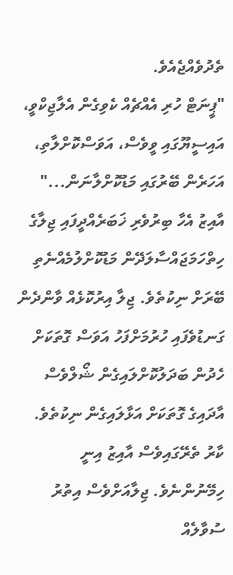ތެދުވެއްޖެއެވެ.
"ޕީނަޓް ހުރި އެއްޗެއް ކެވިގެން އެލާޖިކްވީ، އައިސީޔޫގައި ވީވެސް، އަވަސްކޮށްލާތި، އަހަރެން ބޭރުގައި މަޑުކޮށްލާނަން..." އާއިޒު އެހާ ބިރުވެރި ޚަބަރެއްދީފައި ޖިލާގެ ހިތްހަމަޖައްސާލަދޭން މަޑުކޮށްލުމެއްނެތި ބޭރަށް ނިކުތެވެ. ޖިލާ އިރުކޮޅެއް ވާންދެން ގަނޑުވެފައި ހުރުމަށްފަހު އަވަސް ގޮތަކަށް ހެދުން ބަދަލުކޮށްލައިގެން ޝޯލްވެސް އާދައިގެ ގޮތަކަށް އަޅާލައިގެން ނިކުތެވެ.
ކާރު ތެރޭގައިވެސް އާއިޒު އިނީ ހިމޭނުންނެވެ. ޖިލާއަށްވެސް އިތުރު ސުވާލެއް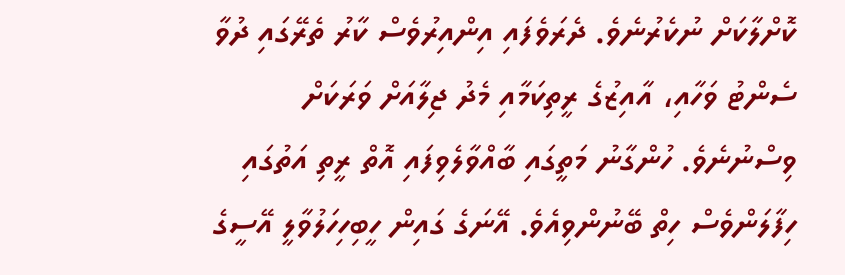ކޮށްލާކަށް ނުކެރުނެވެ. ދެރަވެފައި އިންއިރުވެސް ކާރު ތެރޭގައި ދުވާ ސެންޓު ވަހާއި، އާއިޒުގެ ރީތިކަމާއި މެދު ޖިލާއަށް ވަރަކަށް ވިސްނުނެވެ. ހުންގާނު މަތީގައި ބާއްވާލެވިފައި އޮތް ރީތި އަތުގައި ހިފާލަންވެސް ހިތް ބޭނުންވިއެވެ. އޭނަގެ ގައިން ހީބިހިހަލުވާލީ އޭސީގެ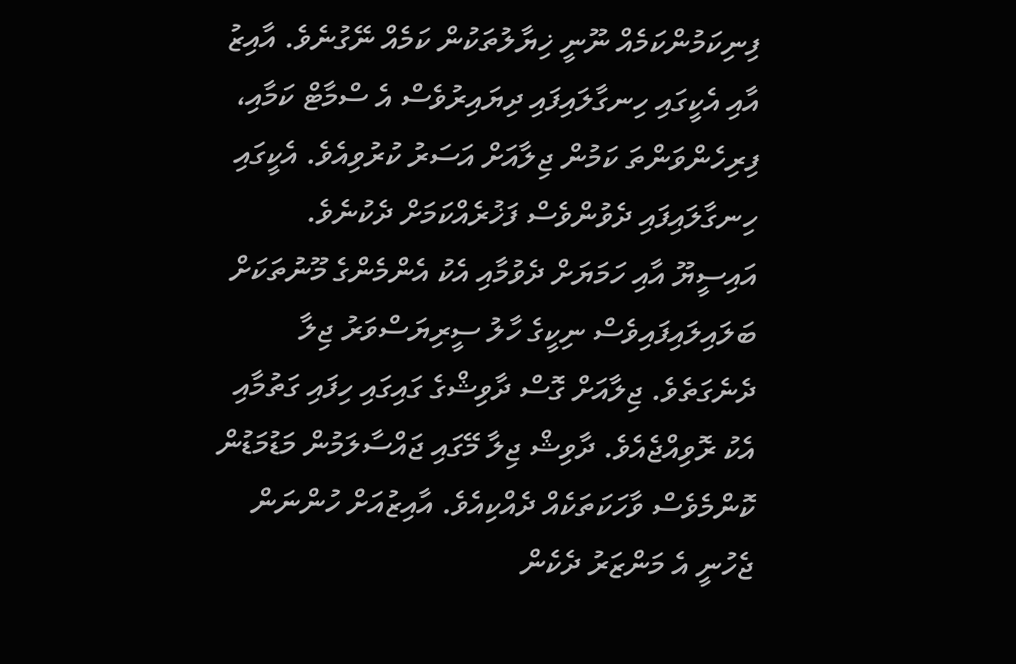ފިނިކަމުންކަމެއް ނޫނީ ޚިޔާލުތަކުން ކަމެއް ނޭގުނެވެ. އާއިޒު އާއި އެކީގައި ހިނގާލައިފައި ދިޔައިރުވެސް އެ ސްމާޓް ކަމާއި، ފިރިހެންވަންތަ ކަމުން ޖިލާއަށް އަސަރު ކުރުވިއެވެ. އެކީގައި ހިނގާލައިފައި ދެވުންވެސް ފަޚުރެއްކަމަށް ދެކުނެވެ.
އައިސީޔޫ އާއި ހަމަޔަށް ދެވުމާއި އެކު އެންމެންގެ މޫނުތަކަށް ބަލައިލައިފައިވެސް ނިކީގެ ހާލު ސީރިޔަސްވަރު ޖިލާ ދެނެގަތެވެ. ޖިލާއަށް ގޮސް ދާވިޝްގެ ގައިގައި ހިފައި ގަތުމާއި އެކު ރޮވިއްޖެއެވެ. ދާވިޝް ޖިލާ މޭގައި ޖައްސާލަމުން މަޑުމަޑުން ކޮންމެވެސް ވާހަކަތަކެއް ދެއްކިއެވެ. އާއިޒުއަށް ހުންނަން ޖެހުނީ އެ މަންޒަރު ދެކެން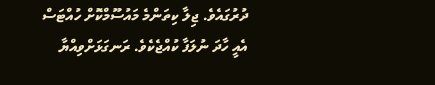ދުރުގައެވެ. ޖިލާ ކިތަންމެ މައުސޫމްކޮށް ހުއްޓަސް އެއީ ހާދަ ނުލަފާ ކުއްޖެކެވެ. ރަނގަޅަށްވިއްޔާ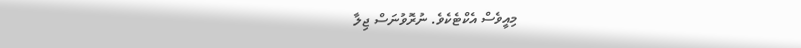މިއީވެސް އެކްޓެކެވެ. ނުރޮވުނަސް ޖިލާ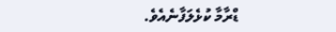ޑްރާމާ ކުޅެލަފާނެއެވެ.